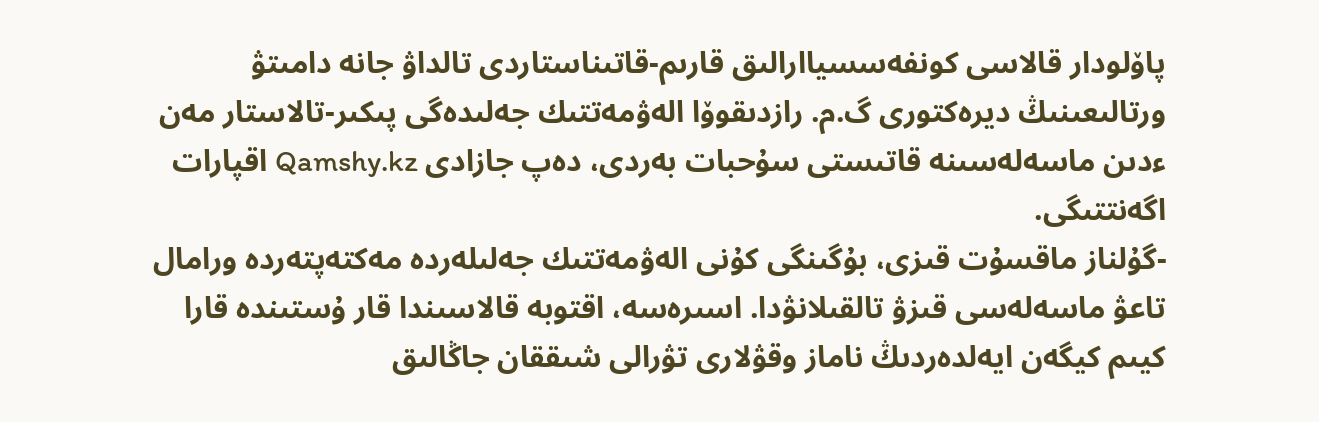پاۆلودار قالاسى كونفەسسياارالىق قارىم-قاتىناستاردى تالداۋ جانە دامىتۋ ورتالىعىنىڭ ديرەكتورى گ.م. رازدىقوۆا الەۋمەتتىك جەلىدەگى پىكىر-تالاستار مەن ءدىن ماسەلەسىنە قاتىستى سۇحبات بەردى، دەپ جازادى Qamshy.kz اقپارات اگەنتتىگى.
-گۇلناز ماقسۇت قىزى، بۇگىنگى كۇنى الەۋمەتتىك جەلىلەردە مەكتەپتەردە ورامال تاعۋ ماسەلەسى قىزۋ تالقىلانۋدا. اسىرەسە، اقتوبە قالاسىندا قار ۇستىندە قارا كيىم كيگەن ايەلدەردىڭ ناماز وقۋلارى تۋرالى شىققان جاڭالىق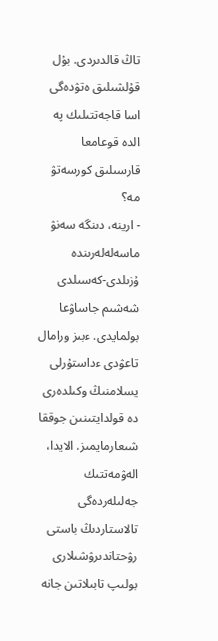تاڭ قالدىردى. بۇل قۇلشىلىق ەتۋدەگى اسا قاجەتتىلىك پە الدە قوعامعا قارسىلىق كورسەتۋ مە؟
- ارينە، دىنگە سەنۋ ماسەلەلەرىندە ۇزىلدى-كەسىلدى شەشىم جاساۋعا بولمايدى. ءبىز ورامال تاعۋدى ءداستۇرلى يسلامنىڭ وكىلدەرى دە قولدايتىنىن جوققا شىعارمايمىز. الايدا، الەۋمەتتىك جەلىلەردەگى تالاستاردىڭ باستى رۋحتاندىرۋشىلارى بولىپ تابىلاتىن جانە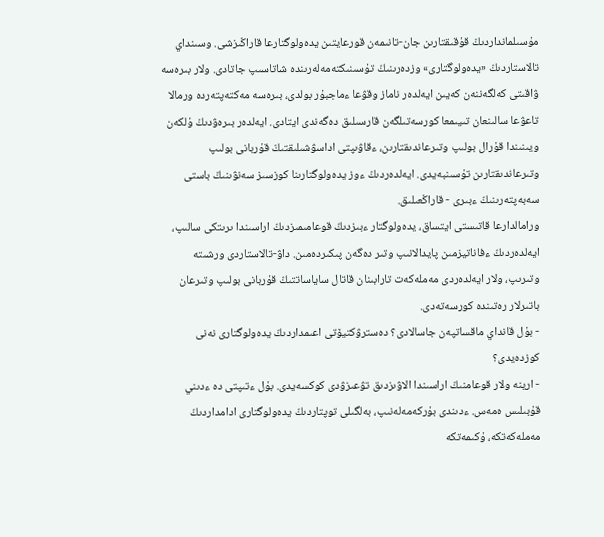مۇسىلمانداردىڭ قۇقىقتارىن جان-تانىمەن قورعايتىن يدەولوگتارعا قاراڭىزشى. وسىنداي تالاستاردىڭ «يدەولوگتارى» وزدەرىنىڭ تۇسىنىكتەمەلەرىندە شاتاسىپ جاتادى. ولار بىرەسە ۋاقىتى كەلگەننەن كەيىن ايەلدەر ناماز وقۋعا ءماجبۇر بولدى، بىرەسە مەكتەپتەردە ورمالا تاعۋعا سالىنعان تىيىمعا كورسەتىلگەن قارسىلىق دەگەندى ايتادى. ايەلدەر بىرەۋدىڭ ۇلكەن ويىنىندا قۇرال بولىپ وتىرعاندىقتارىن، ءقاۋىپتى اداسۋشىلىقتىڭ قۇربانى بولىپ وتىرعاندىقتارىن تۇسىنبەيدى. ايەلدەردىڭ ءوز يدەولوگتارىنا كوزسىز سەنۋىنىڭ باستى سەبەپتەرىنىڭ ءبىرى - قاراڭعىلىق.
ورامالدارعا قاتىستى ايتساق، يدەولوگتار ءبىزدىڭ قوعامىمىزدىڭ اراسىندا ىرىتكى سالىپ، ايەلدەردىڭ ءفاناتيزمىن پايدالانىپ وتىر دەگەن پىكىردەمىن. داۋ-تالاستاردى ورشىتە وتىرىپ، ولار ايەلدەردى مەملەكەت تارابىنان قاتال ساياساتتىڭ قۇربانى بولىپ وتىرعان باتىرلار رەتىندە كورسەتەدى.
- بۇل قانداي ماقساتپەن جاسالادى؟ دەسترۋكتيۆتى اعىمداردىڭ يدەولوگتارى نەنى كوزدەيدى؟
- ارينە ولار قوعامنىڭ اراسىندا الاۋىزدىق تۋعىزۋدى كوكسەيدى. بۇل ءتىپتى دە ءدىني قۇبىلىس ەمەس. ءدىندى بۇركەمەلەنىپ، بەلگىلى توپتاردىڭ يدەولوگتارى ادامداردىڭ مەملەكەتكە، ۇكىمەتكە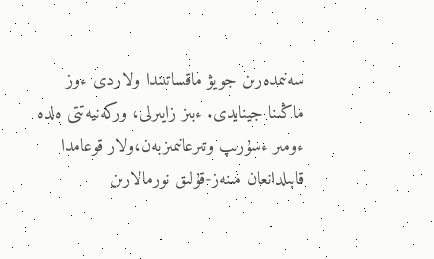سەنىمدەرىن جويۋ ماقساتىندا ولاردى ءوز ماڭىنا جينايدى. ءبىز زايىرلى، وركەنيەتتى ەلدە ءومىر ءسۇرىپ وتىرعانىمىزبەن،ولار قوعامدا قابىلدانعان مىنەز-قۇلىق نورمالارىن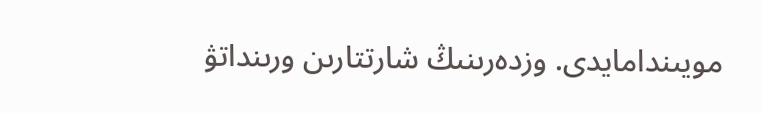مويىندامايدى. وزدەرىنىڭ شارتتارىن ورىنداتۋ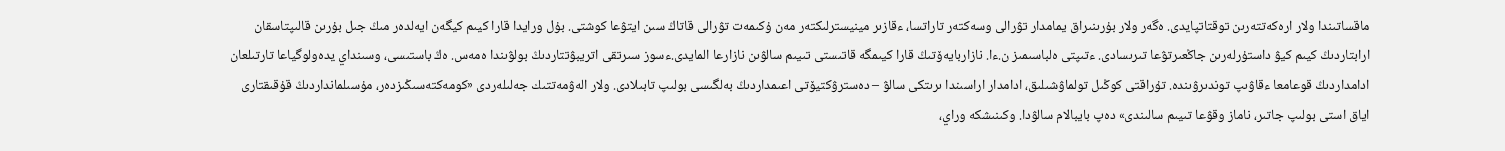ماقساتىندا ولار ارەكەتتەرىن توقتاتپايدى. ەگەر ولار بۇرىنىراق يمامدار تۋرالى وسەكتەر تاراتسا، ءقازىر مينيسترلىكتەر مەن ۇكىمەت تۋرالى قاتاڭ سىن ايتۋعا كوشتى. بۇل ورايدا قارا كيىم كيگەن ايەلدەر مىڭ جىل بۇرىن قالىپتاسقان ارابتاردىڭ كيىم كيۋ داستۇرلەرىن جاڭعىرتۋعا تىرىسادى. ءتىپتى ەلباسىمىز ن.ءا. نازاربايەۆتىڭ قارا كيىمگە قاتىستى تىيىم سالۋىن نازارعا المايدى.ءسوز سىرتقى اتريبۋتتاردىڭ بولۋىندا ەمەس. ەڭ باستىسى، وسىنداي يدەولوگياعا تارتىلعان ادامداردىڭ قوعامعا ءقاۋىپ توندىرۋىندە. تۇراقتى كوڭىل تولماۋشىلىق، ادامدار اراسىندا ىرىتكى سالۋ – دەسترۋكتيۆتى اعىمداردىڭ بەلگىسى بولىپ تابىلادى. ولار الەۋمەتتىك جەلىلەردى «كومەكتەسىڭىزدەر، مۇسىلمانداردىڭ قۇقىقتارى اياق استى بولىپ جاتىر، ناماز وقۋعا تىيىم سالىندى» دەپ بايبالام سالۋدا. وكىنىشكە وراي،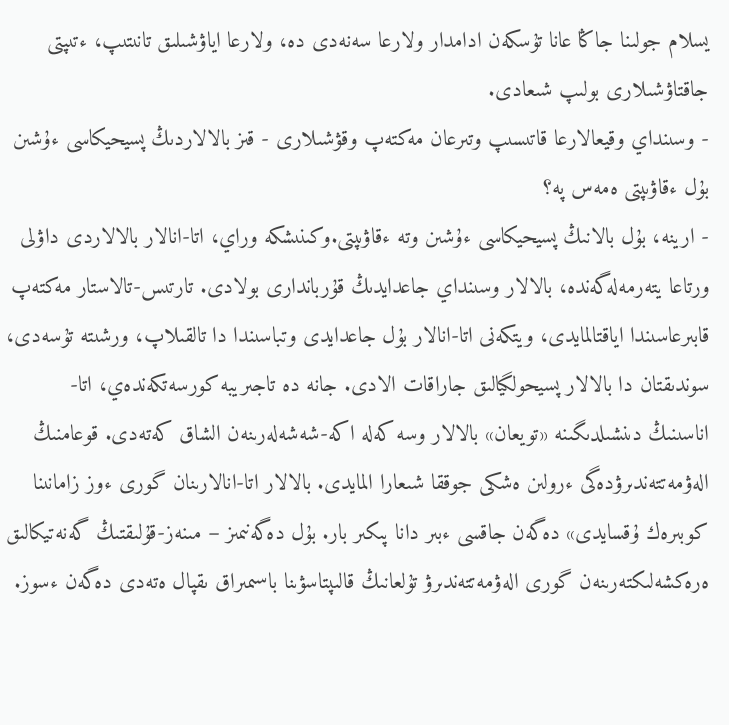يسلام جولىنا جاڭا عانا تۇسكەن ادامدار ولارعا سەنەدى دە، ولارعا اياۋشىلىق تانىتىپ، ءتىپتى جاقتاۋشىلارى بولىپ شىعادى.
- وسىنداي وقيعالارعا قاتىسىپ وتىرعان مەكتەپ وقۋشىلارى - قىز بالالاردىڭ پسيحيكاسى ءۇشىن بۇل ءقاۋىپتى ەمەس پە؟
- ارينە، بۇل بالانىڭ پسيحيكاسى ءۇشىن وتە ءقاۋىپتى.وكىنىشكە وراي، اتا-انالار بالالاردى داۋلى ورتاعا يتەرمەلەگەندە، بالالار وسىنداي جاعدايدىڭ قۇرباندارى بولادى. تارتىس-تالاستار مەكتەپ قابىرعاسىندا اياقتالمايدى، ويتكەنى اتا-انالار بۇل جاعدايدى وتباسىندا دا تالقىلاپ، ورشىتە تۇسەدى، سوندىقتان دا بالالار پسيحولگيالىق جاراقات الادى. جانە دە تاجىريبە كورسەتكەندەي، اتا-اناسىنىڭ دىنشىلدىگىنە «تويعان» بالالار وسە كەلە اكە-شەشەلەرىنەن الشاق كەتەدى. قوعامنىڭ الەۋمەتتەندىرۋدەگى ءرولىن ەشكى جوققا شىعارا المايدى. بالالار اتا-انالارىنان گورى ءوز زامانىنا كوبىرەك ۇقسايدى» دەگەن جاقسى ءبىر دانا پىكىر بار. بۇل دەگەنىمىز – مىنەز-قۇلىقتىڭ گەنەتيكالىق ەرەكشەلىكتەرىنەن گورى الەۋمەتتەندىرۋ تۇلعانىڭ قالىپتاسۋىنا باسىمىراق ىقپال ەتەدى دەگەن ءسوز.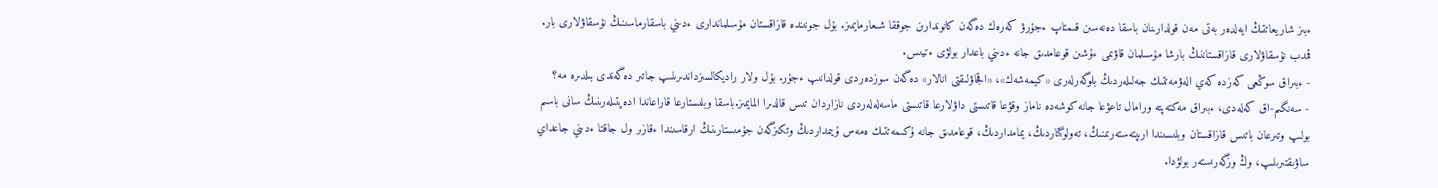ءبىز شاريعاتتىڭ ايەلدەر بەتى مەن قولدارىنان باسقا دەنەسىن قىمتاپ ءجۇرۋ كەرەك دەگەن كانوندارىن جوققا شىعارمايمىز. بۇل جونىندە قازاقستان مۇسىلماندارى ءدىني باسقارماسىنىڭ نۇسقاۋلارى بار. قمدب نۇسقاۋلارى قازاقستاننىڭ بارشا مۇسىلمان قاۋىمى ءۇشىن قوعامدىق جانە ءدىني باعدار بولۋى ءتيىس.
- ءبىراق سوڭعى كەزدە كەي الەۋمەتتىك جەلىلەردىڭ بلوگەرلەرى «كيمەشەك»، «اقجاۋلىقتى انالار» دەگەن سوزدەردى قولدانىپ ءجۇر. بۇل ولار راديكالسىزداندىرىلىپ جاتىر دەگەندى بىلدىرە مە؟
- سەنگىم-اق كەلەدى، ءبىراق مەكتەپتە ورامال تاعۋعا جانە كوشەدە ناماز وقۋعا قاتىستى داۋلارعا قاتىستى ماسەلەلەردى نازاردان تىس قالدىرا المايمىز.باسقا وبلىستارعا قاراعاندا ادەپتىلەرىنىڭ سانى باسىم بولىپ وتىرعان باتىس قازاقستان وبلىسىندا ارىپتەستەرىمنىڭ، تەولوگتاردىڭ، يمامداردىڭ، قوعامدىق جانە ۇكىمەتتىك ەمەس ۇيىمداردىڭ وتكىزگەن جۇمىستارىنىڭ ارقاسىندا ءقازىر ول جاقتا ءدىني جاعداي ساۋىقتىرىلىپ، وڭ وزگەرىستەر بولۋدا.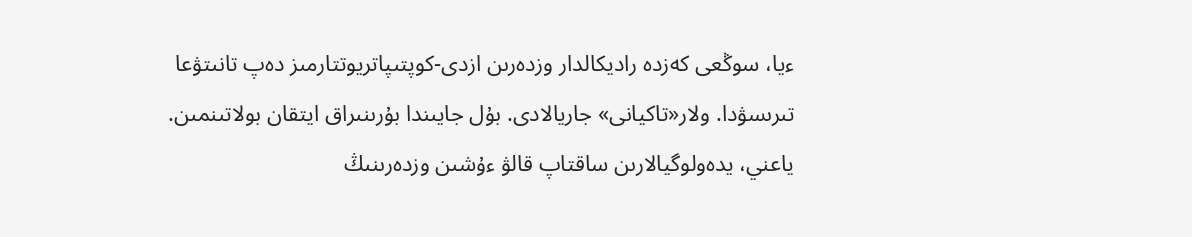ءيا، سوڭعى كەزدە راديكالدار وزدەرىن ازدى-كوپتىپاتريوتتارمىز دەپ تانىتۋعا تىرىسۋدا. ولار«تاكيانى» جاريالادى. بۇل جايىندا بۇرىنىراق ايتقان بولاتىنمىن. ياعني، يدەولوگيالارىن ساقتاپ قالۋ ءۇشىن وزدەرىنىڭ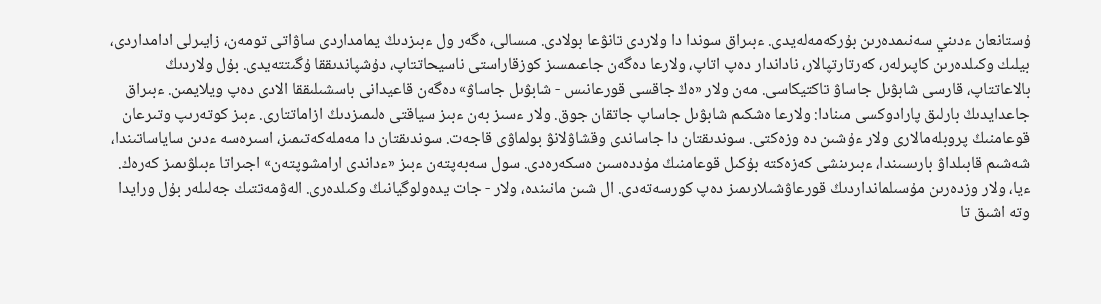ۇستانعان ءدىني سەنىمدەرىن بۇركەمەلەيدى. ءبىراق سوندا دا ولاردى تانۋعا بولادى. مىسالى، ەگەر ول ءبىزدىڭ يمامداردى ساۋاتى تومەن، زايىرلى ادامداردى، بيلىك وكىلدەرىن كاپىرلەر، كەرتارتپالار، ناداندار دەپ اتاپ، ولارعا دەگەن جاعىمسىز كوزقاراستى ناسيحاتتاپ، دۇشپاندىققا ۇگىتتەيدى. بۇل ولاردىڭ بالاعاتتاپ، قارسى شابۋىل جاساۋ تاكتيكاسى. مەن ولار «ەڭ جاقسى قورعانىس - شابۋىل جاساۋ» دەگەن قاعيدانى باسشىلىققا الادى دەپ ويلايمىن. ءبىراق جاعدايدىڭ بارلىق پارادوكسى مىنادا: ولارعا ەشكىم شابۋىل جاساپ جاتقان جوق. ولار ءسىز بەن ءبىز سياقتى ەلىمىزدىڭ ازاماتتارى. ءبىز كوتەرىپ وتىرعان قوعامنىڭ پروبلەمالارى ولار ءۇشىن دە وزەكتى. سوندىقتان دا جاساندى وقشاۋلانۋ بولماۋى قاجەت. سوندىقتان دا مەملەكەتىمىز، اسىرەسە ءدىن ساياساتىندا، شەشىم قابىلداۋ بارىسىندا، ءبىرىنشى كەزەكتە بۇكىل قوعامنىڭ مۇددەسىن ەسكەرەدى. سول سەبەپتەن ءبىز «ءداندى ارامشوپتەن» اجىراتا ءبىلۋىمىز كەرەك.
ءيا، ولار وزدەرىن مۇسىلمانداردىڭ قورعاۋشىلارىمىز دەپ كورسەتەدى. ال شىن مانىندە، ولار - جات يدەولوگيانىڭ وكىلدەرى. الەۋمەتتىك جەلىلەر بۇل ورايدا وتە اشىق تا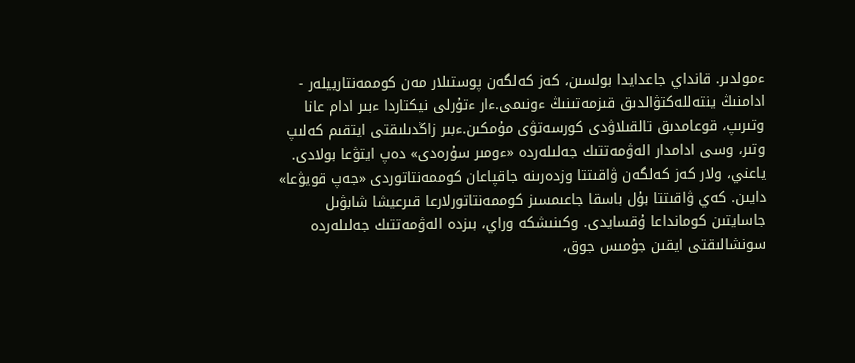ءمولدىر. قانداي جاعدايدا بولسىن، كەز كەلگەن پوستىلار مەن كوممەنتارييلەر - ادامنىڭ ينتەللەكتۋالدىق قىزمەتىنىڭ ءونىمى.ءار ءتۇرلى نيكتاردا ءبىر ادام عانا وتىرىپ، قوعامدىق تالقىلاۋدى كورسەتۋى مۇمكىن.ءبىر زاڭدىلىقتى ايتقىم كەلىپ وتىر، وسى ادامدار الەۋمەتتىك جەلىلەردە «ءومىر سۇرەدى» دەپ ايتۋعا بولادى. ياعني، ولار كەز كەلگەن ۋاقىتتا وزدەرىنە جاقپاعان كوممەنتاتوردى «جەپ قويۋعا» دايىن. كەي ۋاقىتتا بۇل باسقا جاعىمسىز كوممەنتاتورلارعا قىرعيشا شابۋىل جاسايتىن كومانداعا ۇقسايدى. وكىنىشكە وراي، بىزدە الەۋمەتتىك جەلىلەردە سونشالىقتى ايقىن جۇمىس جوق،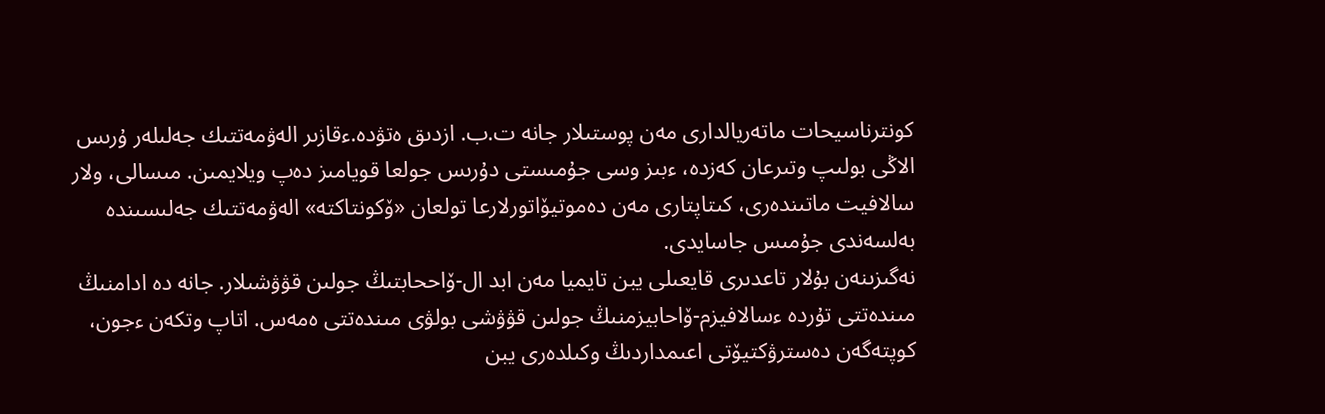كونترناسيحات ماتەريالدارى مەن پوستىلار جانە ت.ب. ازدىق ەتۋدە.ءقازىر الەۋمەتتىك جەلىلەر ۇرىس الاڭى بولىپ وتىرعان كەزدە، ءبىز وسى جۇمىستى دۇرىس جولعا قويامىز دەپ ويلايمىن. مىسالى، ولار سالافيت ماتىندەرى، كىتاپتارى مەن دەموتيۆاتورلارعا تولعان «ۆكونتاكتە» الەۋمەتتىك جەلىسىندە بەلسەندى جۇمىس جاسايدى.
نەگىزىنەن بۇلار تاعدىرى قايعىلى يبن تايميا مەن ابد ال-ۆاححابتىڭ جولىن قۋۋشىلار. جانە دە ادامنىڭ مىندەتتى تۇردە ءسالافيزم-ۆاحابيزمنىڭ جولىن قۋۋشى بولۋى مىندەتتى ەمەس. اتاپ وتكەن ءجون، كوپتەگەن دەسترۋكتيۆتى اعىمداردىڭ وكىلدەرى يبن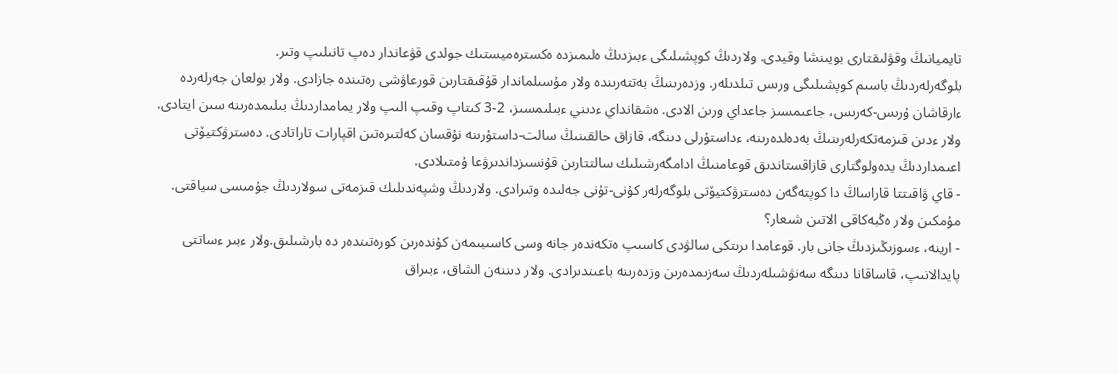تايميانىڭ وقۋلىقتارى بويىنشا وقيدى. ولاردىڭ كوپشىلىگى ءبىزدىڭ ەلىمىزدە ەكسترەميستىك جولدى قۋعاندار دەپ تانىلىپ وتىر.
بلوگەرلەردىڭ باسىم كوپشىلىگى ورىس تىلدىلەر. وزدەرىنىڭ بەتتەرىندە ولار مۇسىلماندار قۇقىقتارىن قورعاۋشى رەتىندە جازادى. ولار بولعان جەرلەردە ءارقاشان ۇرىس-كەرىس، جاعىمسىز جاعداي ورىن الادى. ەشقانداي ءدىني ءبىلىمسىز، 2-3 كىتاپ وقىپ الىپ ولار يمامداردىڭ بىلىمدەرىنە سىن ايتادى. ولار ءدىن قىزمەتكەرلەرىنىڭ بەدەلدەرىنە، ءداستۇرلى دىنگە، قازاق حالقىنىڭ سالت-داستۇرىنە نۇقسان كەلتىرەتىن اقپارات تاراتادى. دەسترۋكتيۆتى اعىمداردىڭ يدەولوگتارى قازاقستاندىق قوعامنىڭ ادامگەرشىلىك سالتتارىن قۇنسىزداندىرۋعا ۇمتىلادى.
- قاي ۋاقىتتا قاراساڭ دا كوپتەگەن دەسترۋكتيۆتى بلوگەرلەر كۇنى-تۇنى جەلىدە وتىرادى. ولاردىڭ وشپەندىلىك قىزمەتى سولاردىڭ جۇمىسى سياقتى. مۇمكىن ولار ەڭبەكاقى الاتىن شىعار؟
- ارينە، ءسوزىڭىزدىڭ جانى بار. قوعامدا ىرىتكى سالۋدى كاسىپ ەتكەندەر جانە وسى كاسىبىمەن كۇندەرىن كورەتىندەر دە بارشىلىق.ولار ءبىر ءساتتى پايدالانىپ، قاساقانا دىنگە سەنۋشىلەردىڭ سەزىمدەرىن وزدەرىنە باعىندىرادى. ولار دىننەن الشاق، ءبىراق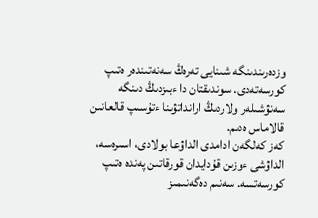وزدەرىندىنگە شىنايى تەرەڭ سەنەتىندەر ەتىپ كورسەتەدى. سوندىقتان دا ءبىزدىڭ دىنگە سەنۋشىلەر ولاردىڭ ارانداتۋىنا ءتۇسىپ قالعانىن قالاماس ەدىم.
كەز كەلگەن ادامدى الداۋعا بولادى، اسىرەسە، الداۋشى ءوزىن قۇدايدان قورقاتىن پەندە ەتىپ كورسەتسە. سەنىم دەگەنىمىز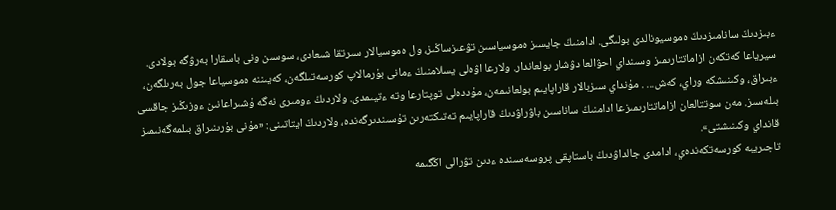ءبىزدىڭ سانامىزدىڭ ەموسيونالدى بولىگى. ادامنىڭ جايسىز ەموسياسىن تۋعىزساڭىز، ول ەموسيالار سىرتقا شىعادى، سوسىن ونى باسقارا بەرۋگە بولادى. سيرياعا كەتكەن ازاماتتارىمىز وسىنداي احۋالعا دۋشار بولعاندار. ولارعا اۋەلى يسلامنىڭ ءمانى بۇرمالاپ كورسەتىلگەن، كەيىننە ەموسياعا جول بەرىلگەن، ءبىراق، وكىنىشكە وراي، كەش... . مۇنداي سىزبالار قاراپايىم بولعانىمەن، مۇددەلى توپتارعا وتە ءتيىمدى. ولاردىڭ ءومىرى نەگە ۇشىراعانىن ءوزىڭىز جاقسى بىلەسىز. مەن سوتتالعان ازاماتتارىمىزعا ادامنىڭ ساناسىن باۋراۋدىڭ قاراپايىم تەتىكتەرىن تۇسىندىرگەندە، ولاردىڭ ايتاتىنى: «مۇنى بۇرىنىراق بىلمەگەنىمىز قانداي وكىنىشتى».
تاجىريبە كورسەتكەندەي، ادامدى جالداۋدىڭ باستاپقى پروسەسىندە ءدىن تۋرالى اڭگىمە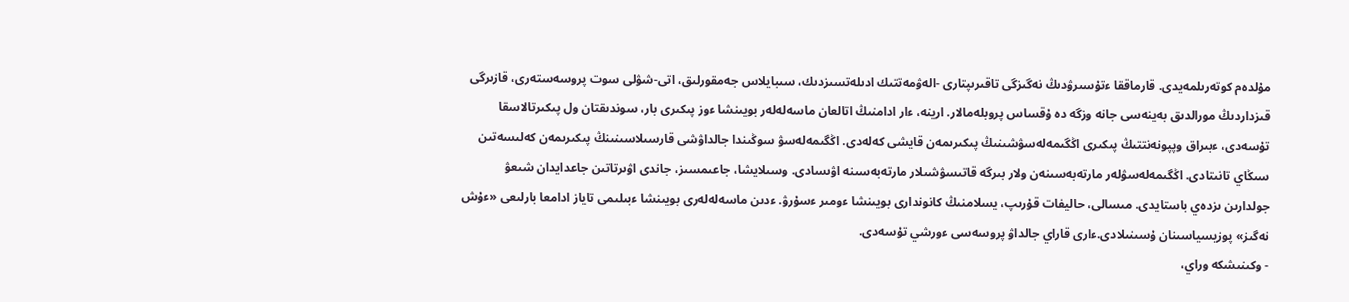مۇلدەم كوتەرىلمەيدى. قارماققا ءتۇسىرۋدىڭ نەگىزگى تاقىرىپتارى -الەۋمەتتىك ادىلەتسىزدىك، سىبايلاس جەمقورلىق، اتى-شۋلى سوت پروسەستەرى، قازىرگى قىزداردىڭ مورالدىق بەينەسى جانە وزگە دە ۇقساس پروبلەمالار. ارينە، ءار ادامنىڭ اتالعان ماسەلەلەر بويىنشا ءوز پىكىرى بار، سوندىقتان ول پىكىرتالاسقا تۇسەدى، ءبىراق وپپونەنتتىڭ پىكىرى اڭگىمەلەسۋشىنىڭ پىكىرىمەن قايشى كەلەدى. اڭگىمەلەسۋ سوڭىندا جالداۋشى قارسىلاسىنىنڭ پىكىرىمەن كەلىسەتىن سىڭاي تانىتادى. اڭگىمەلەسۋلەر مارتەبەسىنەن ولار بىرگە قاتىسۋشىلار مارتەبەسىنە اۋىسادى. وسىلايشا، جاعىمسىز، جاندى اۋىرتاتىن جاعدايدان شىعۋ جولدارىن ىزدەي باستايدى. مىسالى، حاليفات قۇرىپ، يسلامنىڭ كانوندارى بويىنشا ءومىر ءسۇرۋ. ءدىن ماسەلەلەرى بويىنشا ءبىلىمى تاياز ادامعا بارلىعى «ءۇش نەگىز» پوزيسياسىنان ۇسىنىلادى.ءارى قاراي جالداۋ پروسەسى ءورشي تۇسەدى.
- وكىنىشكە وراي،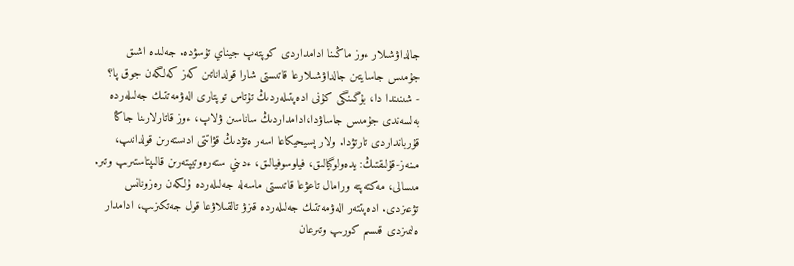جالداۋشىلار ءوز ماڭىنا ادامداردى كوپتەپ جيناي تۇسۋدە. جەلىدە اشىق جۇمىس جاسايتىن جالداۋشىلارعا قاتىستى شارا قولداناتىن كەز كەلگەن جوق پا؟
- شىنىندا دا، بۇگىنگى كۇنى ادەپتىلەردىڭ تۇتاس توپتارى الەۋمەتتىك جەلىلەردە بەلسەندى جۇمىس جاساۋدا،ادامداردىڭ ساناسىن ۋلاپ، ءوز قاتارلارىنا جاڭا قۇربانداردى تارتۋدا. ولار پسيحيكاعا اسەر ەتۋدىڭ قۋاتتى ادىستەرىن قولدانىپ، مىنەز-قۇلىقتىڭ: يدەولوگيالىق، فيلوسوفيالىق، ءدىني ستەرەوتيپتەرىن قالىپتاستىرىپ وتىر. مىسالى، مەكتەپتە ورامال تاعۋعا قاتىستى ماسەلە جەلىلەردە ۇلكەن رەزونانس تۋعىزدى. ادەپتتەر الەۋمەتتىك جەلىلەردە قىزۋ تالقىلاۋعا قول جەتكىزىپ، ادامدار ەلىمىزدى قىسىم كورىپ وتىرعان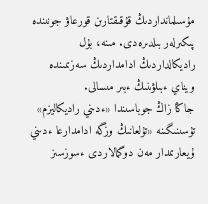مۇسىلمانداردىڭ قۇقىقتارىن قورعاۋ جونىندە پىكىرلەر بىلدىرەدى. مىنە، بۇل راديكالداردىڭ ادامداردىڭ سەزىمىندە ويناي ءبىلۋىنىڭ ءبىر مىسالى.
جاڭا زاڭ جوباسىندا «ءدىني راديكاليزم» تۇسىنىگىنە «تۇلعانىڭ وزگە ادامدارعا ءدىني ۇيعارىمدار مەن دوگمالاردى ءسوزسىز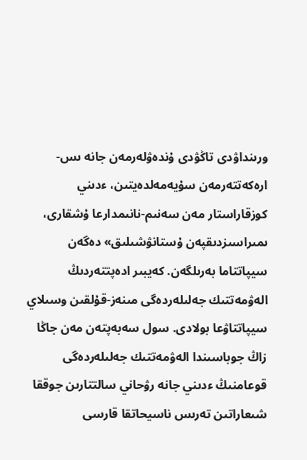ورىنداۋدى تاڭۋدى ۇندەۋلەرمەن جانە ىس-ارەكەتتەرمەن سۇيەمەلدەيتىن، ءدىني كوزقاراستار مەن سەنىم-نانىمدارعا ۇشقارى، ىمىراسىزدىقپەن ۇستانۋشىلىق» دەگەن سيپاتتاما بەرىلگەن. كەيبىر ادەپتتەردىڭ الەۋمەتتىك جەلىلەردەگى مىنەز-قۇلقىن وسىلاي سيپاتتاۋعا بولادى. سول سەبەپتەن مەن جاڭا زاڭ جوباسىندا الەۋمەتتىك جەلىلەردەگى قوعامنىڭ ءدىني جانە رۋحاني سالتتارىن جوققا شىعاراتىن تەرىس ناسيحاتقا قارسى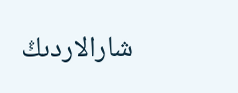شارالاردىڭ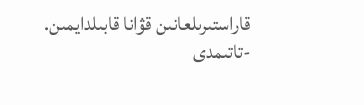قاراستىرىلعانىن قۋانا قابىلدايمىن.
-تاتىمدى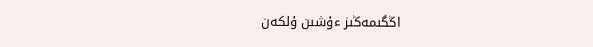اڭگىمەڭىز ءۇشىن ۇلكەن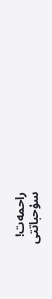راحمەت!
سۇحباتتى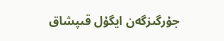جۇرگىزگەن ايگۇل قىپشاق